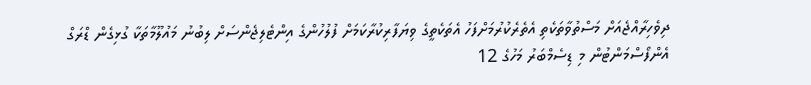ދިވެހިރާއްޖެއަށް މަސްތުވާތަކެތި އެތެރެކުރުމަށްފަހު އެތަކެތީގެ ވިޔަފާރިކުރާކަމަށް ފުލުހުންގެ އިންޓެލިޖެންސަށް ލިބުނު މައުލޫމާތަކާ ގުޅިގެން ޑްރަގް އެންފޯސްމަންޓުން މި ޑިސެމްބަރު މަހުގެ 12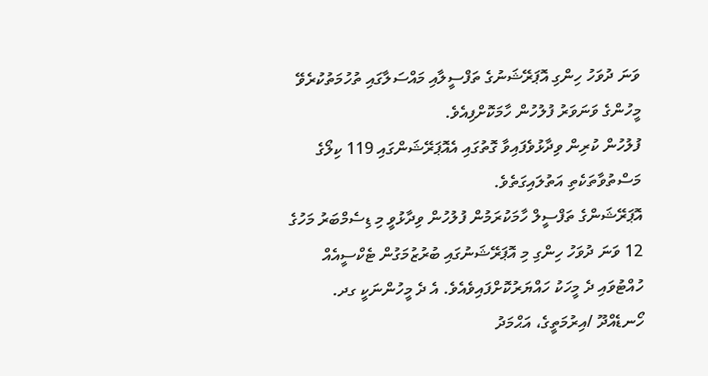ވަނަ ދުވަހު ހިންގި އޮޕަރޭޝަނުގެ ތަފްސީލާއި މައްސަލާގައި ތުހުމަތުކުރެވޭ މީހުންގެ ވަނަވަރު ފުލުހުން ހާމަކޮށްފިއެވެ.
ފުލުހުން ކުރިން ވިދާޅުވެފައިވާ ގޮތުގައި އެއޮޕަރޭޝަންގައި 119 ކިލޯގެ މަސްތުވާތަކެތި އަތުލައިގަތެވެ.
އޮޕަރޭޝަންގެ ތަފްސީލް ހާމަކުރަމުން ފުލުހުން ވިދާޅުވީ މި ޑިސެމްބަރު މަހުގެ 12 ވަނަ ދުވަހު ހިންގި މި އޮޕަރޭޝަނުގައި ބުރުޒުމަގުން ޓެކްސީއެއް ހުއްޓުވައި ދެ މީހަކު ހައްޔަރުކޮށްފައިވެއެވެ. އެ ދެ މީހުންނަކީ ގދ. ހޯނޑެއްދޫ /އިރުމަތީގެ، އަޙްމަދު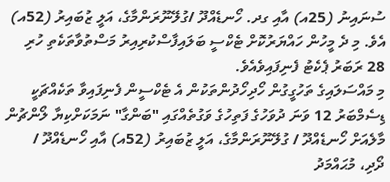ސުނައިނު (25އ) އާއި ގދ. ހޯނޑެއްދޫ /ގުލޭނޫރަންމާގެ، އަލީ ޒުބައިރު (52އ) އެވެ. މި ދެ މީހުން ހައްޔަރުކޮށް ޓެކްސީ ބަލައިފާސްކުރިއިރު މަސްތުވާތަކެތި ހުރި 28 ރަބަރު ޕެކެޓު ފެނިފައިވެއެވެ.
މި މައްސަލައިގެ ތަހުގީގުން ހޯދިހޯދުންތަކުން އެ ޓެކްސީން ފެނިފައިވާ ތަކެއްޗަކީ ޑިސެމްބަރު 12 ވަނަ ދުވަހުގެ ފަތިހުގެ ވަގުތެއްގައި "ބަންގާ" ނަމަކަށްކިޔާ ލޯންޗުން މާލެއަށް ހޯނޑެއްދޫ / ގުލޭނޫރަންމާގެ، އަލީ ޒުބައިރު (52އ) އާއި ހޯނޑެއްދޫ / ދޯދި، މުޙައްމަދު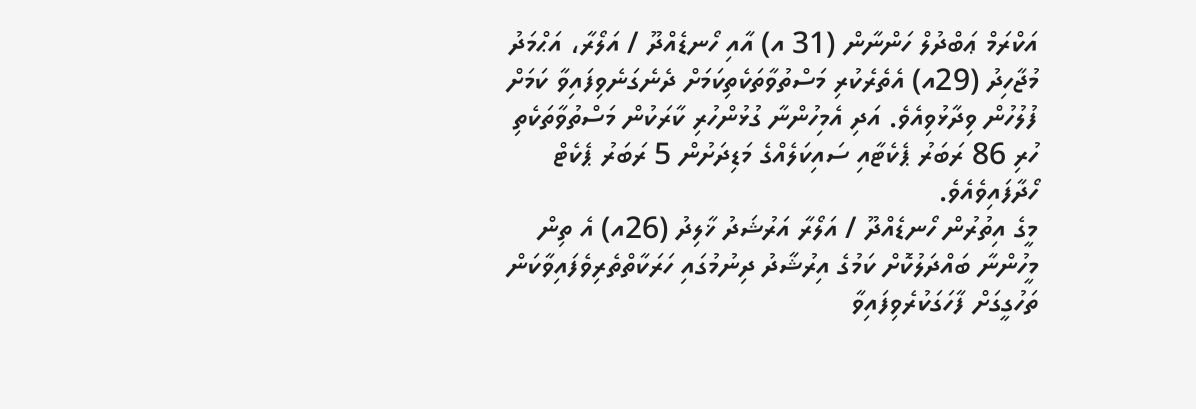އަކްރަމް ޢަބްދުލް ހަންނާން (31 އ) އާއި ހޯނޑެއްދޫ / އަލޯރާ، އަޙްމަދު މުޖާހިދު (29އ) އެތެރެކުރި މަސްތުވާތަކެތިކަމަށް ދެނެގަނެވިފައިވާ ކަމަށް ފުލުހުން ވިދާޅުވިއެވެ. އަދި އެމިހުންނާ ގުޅުންހުރި ކާރަކުން މަސްތުވާތަކެތި ހުރި 86 ރަބަރު ޕެކެޓާއި ސައިކަލެއްގެ މަޑިދަށުން 5 ރަބަރު ޕެކެޓް ހޯދާފައިވެއެވެ.
މީގެ އިތުރުން ހޯނޑެއްދޫ / އަލޯރާ އަރުޝަދު ޚާލިދު (26އ) އެ ތިން މީހުންނާ ބައްދަލުކޮށް ކަމުގެ އިރުޝާދު ދިނުމުގައި ހަރަކާތްތެރިވެފައިވާކަން ތަހުގީގަށް ފާހަގަކުރެވިފައިވާ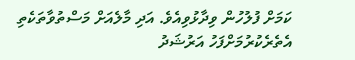ކަމަށް ފުލުހުން ވިދާޅުވިއެވެ. އަދި މާލެއަށް މަސްތުވާތަކެތި އެތެރެކުރުމަށްފަހު އަރުޝަދު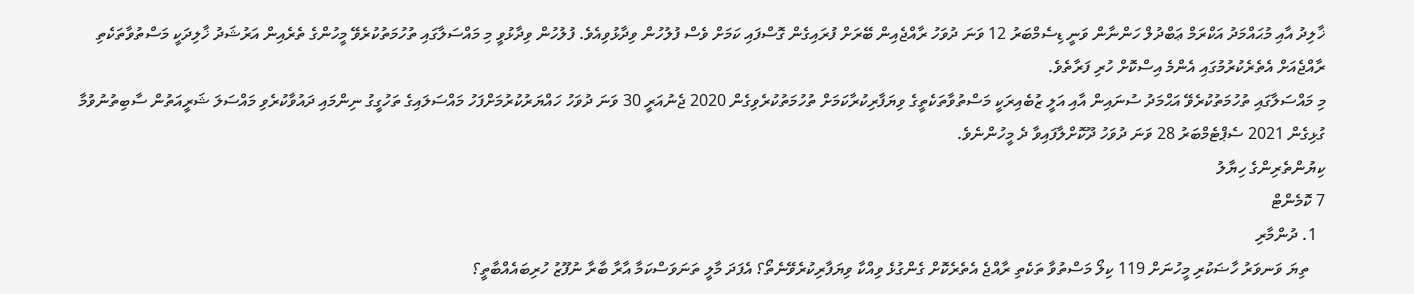ޚާލިދު އާއި މުޙައްމަދު އަކްރަމް ޢަބްދުލް ހަންނާން ވަނީ ޑިސެމްބަރު 12 ވަނަ ދުވަހު ރާއްޖެއިން ބޭރަށް ފުރައިގެން ގޮސްފައި ކަމަށް ވެސް ފުލުހުން ވިދާޅުވިއެވެ. ފުލުހުން ވިދާޅުވީ މި މައްސަލާގައި ތުހުމަތުކުރެވޭ މީހުންގެ ތެރެއިން އަރުޝަދު ޚާލިދަކީ މަސްތުވާތަކެތި ރާއްޖެއަށް އެތެރެކުރުމުގައި އެންމެ އިސްކޮށް ހުރި ފަރާތެވެ.
މި މައްސަލާގައި ތުހުމަތުކުރެވޭ އަޙްމަދު ސުނައިން އާއި އަލީ ޒުބެއިރަކީ މަސްތުވާތަކެތީގެ ވިޔަފާރިކުރާކަމަށް ތުހުމަތުކުރެވިގެން 2020 ޖެނުއަރީ 30 ވަނަ ދުވަހު ހައްޔަރުކުރުމަށްފަހު މައްސަލައިގެ ތަހުގީގު ނިންމައި ދައުވާކުރެވި މައްސަލަ ޝަރީއަތުން ސާބިތުނުވުމާ ގުޅިގެން 2021 ސެޕްޓެމްބަރު 28 ވަނަ ދުވަހު ދޫކޮށްލާފައިވާ ދެ މީހުންނެވެ.
ކިޔުންތެރިންގެ ހިޔާލު
7 ކޮމެންޓް
  1. ދުންމާރި
    ތިޔަ ވަނވަރު ހާޟަކުރި މީހުނަށް 119 ކިލޯ މަސްތުވާ ތަކެތި ރާއްޖެ އެތެރެކޮށް ގެންގުޅެ ވިއްކާ ވިޔަފާރިކުރެވޭނެތޯ؟ އެފަދަ މާލީ ތަނަވަސްކަމާ އާރާ ބާރާ ނުފޫޒު ހުރިބައެއްބާތީ؟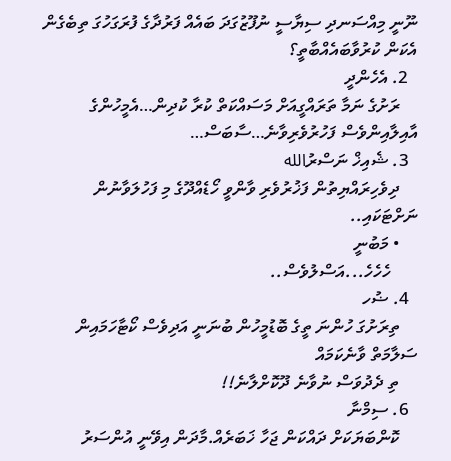ނޫނީ މިއްސަނދި ސިޔާސީ ނުފޫޒުގަދަ ބައެއް ފަރުދާގެ ފުރަގަހުގަ ތިބެގެން އެކަން ކުރުވާބައެއްބާތީ؟
  2. އެހެންދީ
    ރަށުގެ ނަމާ ތަރައްގީއަށް މަސައްކަތް ކުރާ ކުދިން…އެމީހުންގެ އާއިލާއިންވެސް ފަހުރުވެރިވާނެ…ސާބަސް…
  3. ޝެއިޚް ނަސްރުالله
    ދިވެހިރައްޔިތުން ފަޚުރުވެރި ވާންވީ ހޯޑެއްދޫގެ މި ފަހުލަވާނުން ނަށްޓަކައި..
    • މަބުނީ
      ހެހެހެ...އަސްލުވެސް..
  4. ޟުހ
    ތިރަށުގަ ހުންނަ ތީގެ ބޮޑުމީހުން ބުނަނީ އަދިވެސް ކޯޓާހަމައިން ސަލާމަތް ވާނެކަމައް
    ތި ދެދުވަސް ނުވާނެ ދޫކޮށްލާނެ!!
  6. ސިމްނާ
    ކޮންބަޔަކަށް ދައްކަން ޖަހާ ޚަބަރެއް.މާދަން އިވޭނީ އުންސަރު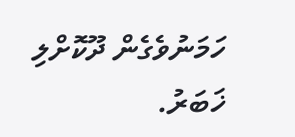ހަމަނުވެގެން ދޫކޮށްލި ޚަބަރު.